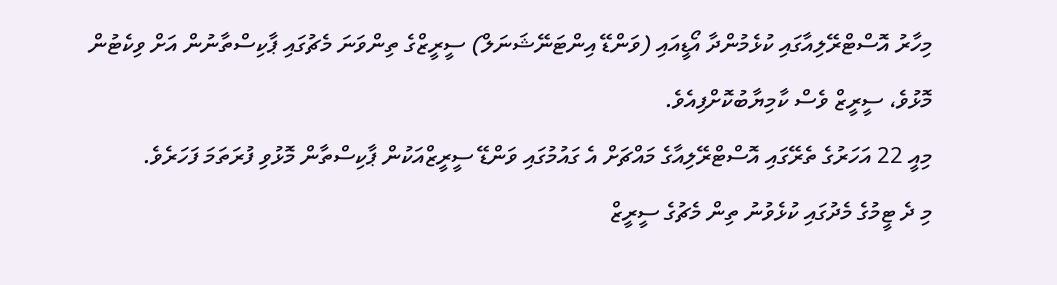މިހާރު އޮސްޓްރޭލިއާގައި ކުޅެމުންދާ އޯޑީއައި (ވަންޑޭ އިންޓަނޭޝަނަލް) ސީރީޒްގެ ތިންވަނަ މެޗުގައި ޕާކިސްތާނުން އަށް ވިކެޓުން މޮޅުވެ، ސީރީޒް ވެސް ކާމިޔާބުކޮށްފިއެވެ.
މިއީ 22 އަހަރުގެ ތެރޭގައި އޮސްޓްރޭލިއާގެ މައްޗަށް އެ ގައުމުގައި ވަންޑޭ ސީރީޒްއަކުން ޕާކިސްތާން މޮޅުވި ފުރަތަމަ ފަހަރެވެ.
މި ދެ ޓީމުގެ މެދުގައި ކުޅެވުނު ތިން މެޗުގެ ސީރީޒް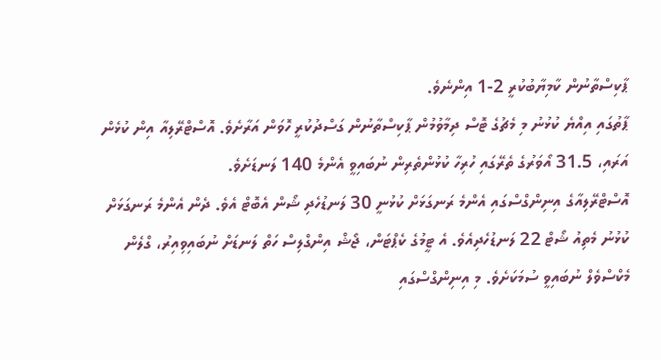ޕާކިސްތާނުން ކާމިޔާބުކުރީ 2-1 އިންނެވެ.
ޕާތުގައި އިއްޔެ ކުޅުނު މި މެޗުގެ ޓޮސް ދިމާވުމުން ޕާކިސްތާނުން ގަސްދުކުރީ ހޮވަން އަރާށެވެ. އޮސްޓްރޭލިއާ އިން ކުޅެން އަރައި، 31.5 އޯވަރުގެ ތެރޭގައި ހުރިހާ ކުޅުންތެރިން ނުބައިވީ އެންމެ 140 ލަނޑަށެވެ.
އޮސްޓްރޭލިއާގެ އިނިންގްސްގައި އެންމެ ރަނގަޅަށް ކުޅުނީ 30 ލަނޑުހެދި ޝޯން އެބޮޓް އެވެ. ދެން އެންމެ ރަނގަޅަށް ކުޅުނު މެތިއު ޝޯޓް 22 ލަނޑުހެދިއެވެ. އެ ޓީމުގެ ކެޕްޓަން، ޖޯޝް އިންގްލިސް ހަތް ލަނޑަށް ނުބައިވިއިރު، ގްލެން މެކްސްވެލް ނުބައިވީ ސުމަކަށެވެ. މި އިނިންގްސްގައި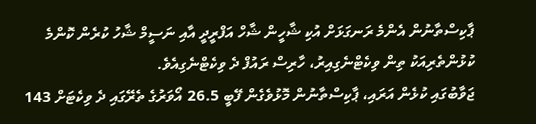ޕާކިސްތާނުން އެންމެ ރަނގަޅަށް އުކި ޝާހީން ޝާހް އަފްރީދީ އާއި ނަސީމް ޝާހު ކުރެން ކޮންމެ ކުޅުންތެރިއަކު ތިން ވިކެޓްނެގިއިރު، ހާރިސް ރައުފް ދެ ވިކެޓްނެގިއެވެ.
ޖަވާބުގައި ކުޅެން އަރައި، ޕާކިސްތާނުން މޮޅުވެގެން ފޭބީ 26.5 އޯވަރުގެ ތެރޭގައި ދެ ވިކެޓަށް 143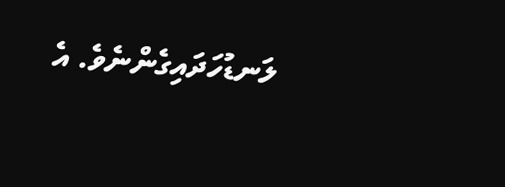ލަނޑުހަދައިގެންނެވެ. އެ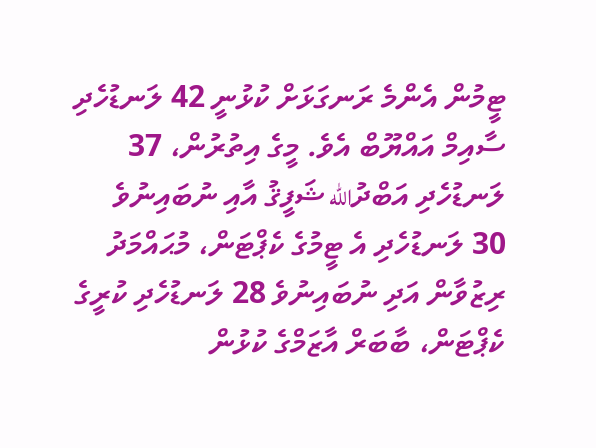ޓީމުން އެންމެ ރަނގަޅަށް ކުޅުނީ 42 ލަނޑުހެދި ސާއިމް އައްޔޫބް އެވެ. މީގެ އިތުރުން، 37 ލަނޑުހެދި އަބްދުالله ޝަފީޤު އާއި ނުބައިނުވެ 30 ލަނޑުހެދި އެ ޓީމުގެ ކެޕްޓަން، މުޙައްމަދު ރިޒުވާން އަދި ނުބައިނުވެ 28 ލަނޑުހެދި ކުރީގެ ކެޕްޓަން، ބާބަރް އާޒަމްގެ ކުޅުން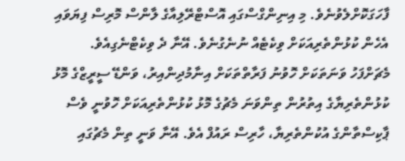ފާހަގަކޮށްލެވުނެވެ. މި އިނިންގްސްގައި އޮސްޓްރޭލިއާގެ ލާންސް މޮރިސް ފިޔަވައި އެހެން ކުޅުންތެރިއަކަށް ވިކެޓެއް ނުނެގުނެވެ. އޭނާ ދެ ވިކެޓްނެގިއެވެ.
މެޗަށްފަހު ވަނަތަކަށް ހޮވުނު ފަރާތްތަކަށް އިނާމުދިންއިރު، ވަންޑޭ ސީރީޒްގެ މޮޅު ކުޅުންތެރިޔާގެ އިތުރުން ތިންވަނަ މެޗުގެ މޮޅު ކުޅުންތެރިއަކަށް ހޮވުނީ ވެސް ޕާކިސްތާންގެ އުކުންތެރިޔާ، ހާރިސް ރައުފް އެވެ. އޭނާ ވަނީ ތިން މެޗުގައި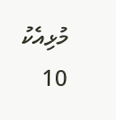މުޅިއެކު 10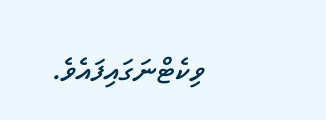ވިކެޓްނަގައިފައެވެ.